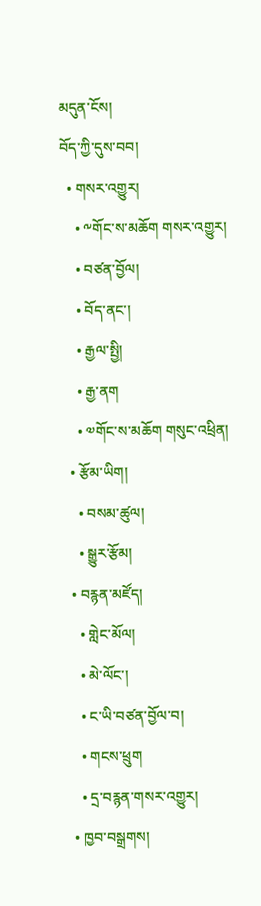མདུན་ངོས།
བོད་ཀྱི་དུས་བབ།
  • གསར་འགྱུར།
    • ༸གོང་ས་མཆོག གསར་འགྱུར།
    • བཙན་བྱོལ།
    • བོད་ནང་།
    • རྒྱལ་སྤྱི།
    • རྒྱ་ནག
    • ༧གོང་ས་མཆོག གསུང་འཕྲིན།
  • རྩོམ་ཡིག།
    • བསམ་ཚུལ།
    • སྒྱུར་རྩོམ།
  • བརྙན་མཛོད།
    • གླེང་མོལ།
    • མེ་ལོང་།
    • ང་ཡི་བཙན་བྱོལ་བ།
    • གངས་ཕྲུག
    • དྲ་བརྙན་གསར་འགྱུར།
  • ཁྱབ་བསྒྲགས།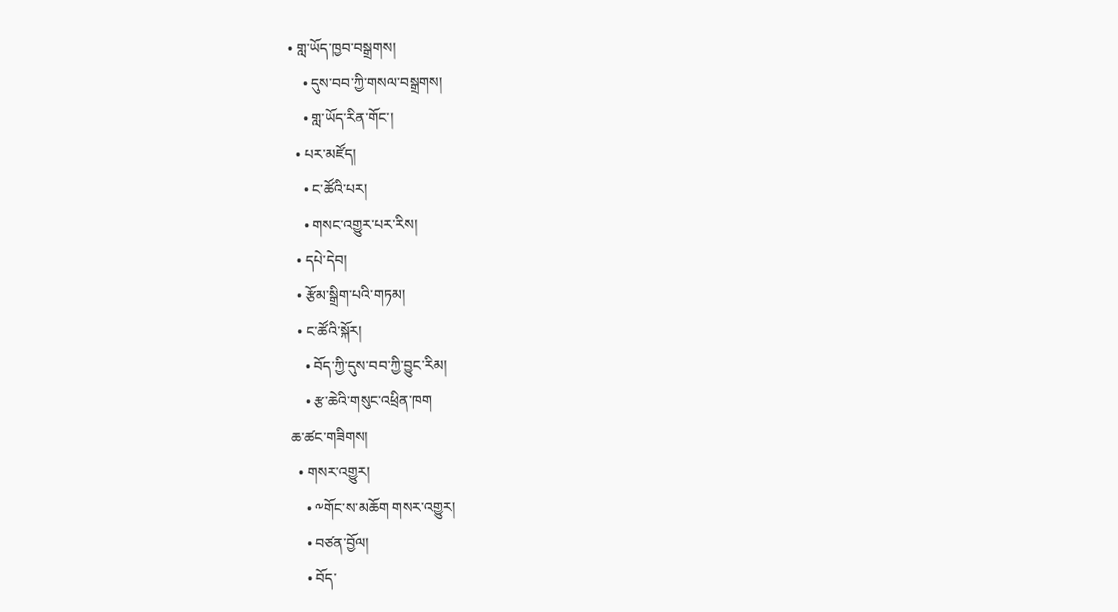• གླ་ཡོད་ཁྱབ་བསྒྲགས།
    • དུས་བབ་ཀྱི་གསལ་བསྒྲགས།
    • གླ་ཡོད་རིན་གོང་།
  • པར་མཛོད།
    • ང་ཚོའི་པར།
    • གསང་འགྱུར་པར་རིས།
  • དཔེ་དེབ།
  • རྩོམ་སྒྲིག་པའི་གཏམ།
  • ང་ཚོའི་སྐོར།
    • བོད་ཀྱི་དུས་བབ་ཀྱི་བྱུང་རིམ།
    • རྩ་ཆེའི་གསུང་འཕྲིན་ཁག
ཆ་ཚང་གཟིགས།
  • གསར་འགྱུར།
    • ༸གོང་ས་མཆོག གསར་འགྱུར།
    • བཙན་བྱོལ།
    • བོད་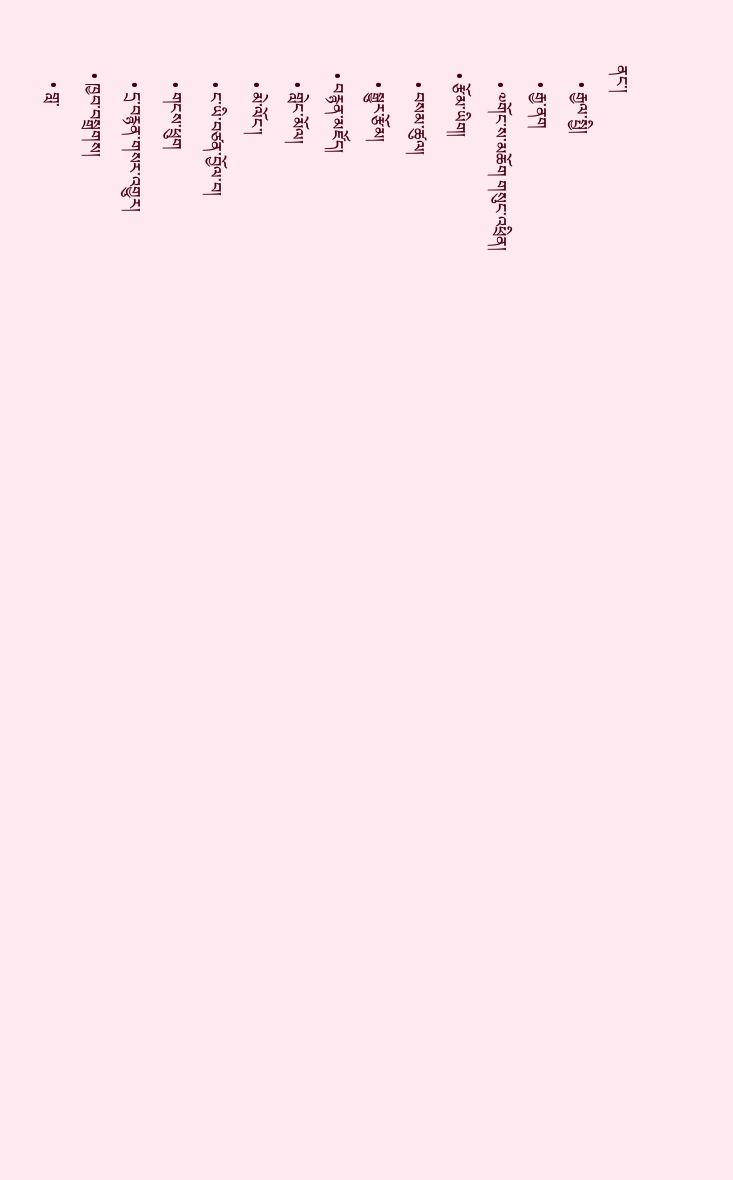ནང་།
    • རྒྱལ་སྤྱི།
    • རྒྱ་ནག
    • ༧གོང་ས་མཆོག གསུང་འཕྲིན།
  • རྩོམ་ཡིག།
    • བསམ་ཚུལ།
    • སྒྱུར་རྩོམ།
  • བརྙན་མཛོད།
    • གླེང་མོལ།
    • མེ་ལོང་།
    • ང་ཡི་བཙན་བྱོལ་བ།
    • གངས་ཕྲུག
    • དྲ་བརྙན་གསར་འགྱུར།
  • ཁྱབ་བསྒྲགས།
    • གླ་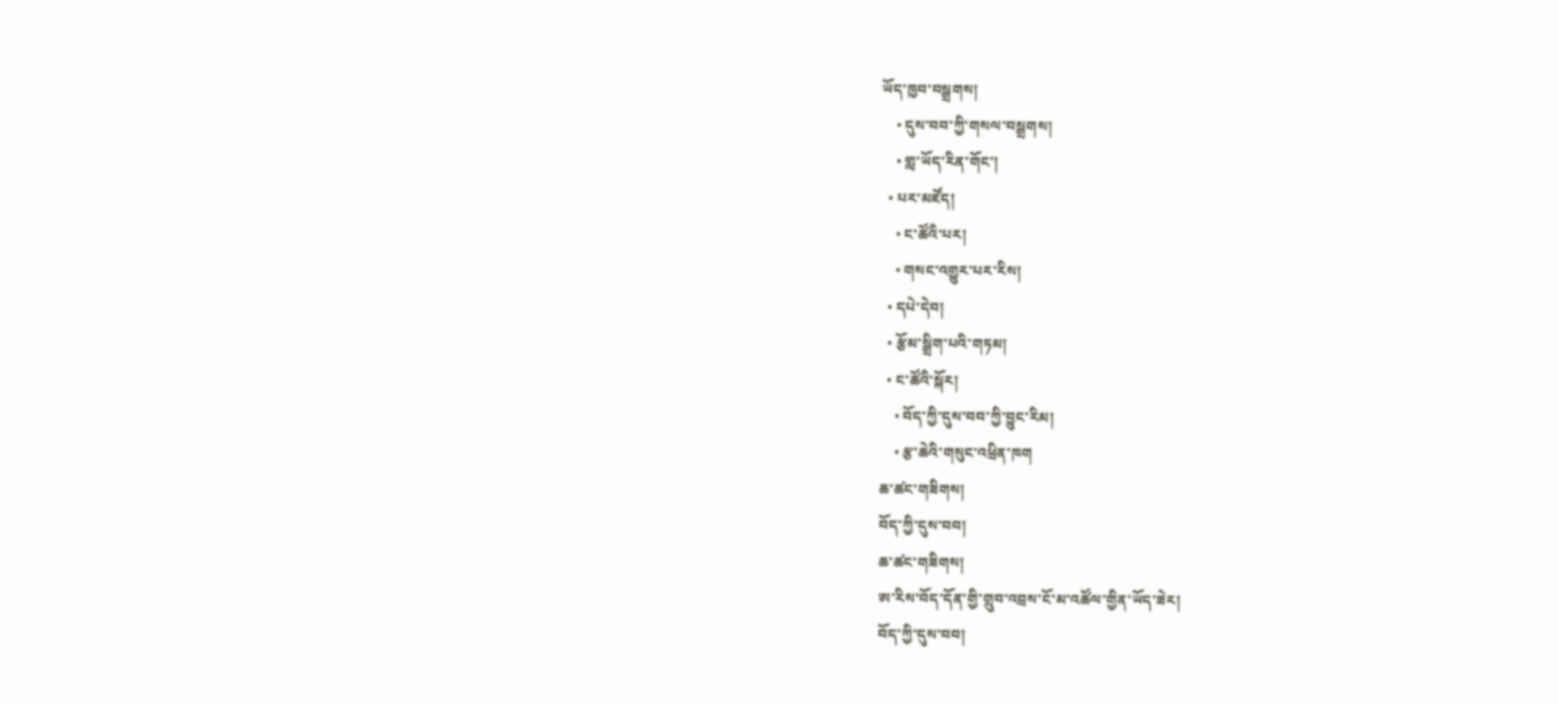ཡོད་ཁྱབ་བསྒྲགས།
    • དུས་བབ་ཀྱི་གསལ་བསྒྲགས།
    • གླ་ཡོད་རིན་གོང་།
  • པར་མཛོད།
    • ང་ཚོའི་པར།
    • གསང་འགྱུར་པར་རིས།
  • དཔེ་དེབ།
  • རྩོམ་སྒྲིག་པའི་གཏམ།
  • ང་ཚོའི་སྐོར།
    • བོད་ཀྱི་དུས་བབ་ཀྱི་བྱུང་རིམ།
    • རྩ་ཆེའི་གསུང་འཕྲིན་ཁག
ཆ་ཚང་གཟིགས།
བོད་ཀྱི་དུས་བབ།
ཆ་ཚང་གཟིགས།
ཨ་རིས་བོད་དོན་གྱི་གྲུབ་འབྲས་ངོ་མ་འཚོལ་གྱིན་ཡོད་ཟེར།
བོད་ཀྱི་དུས་བབ།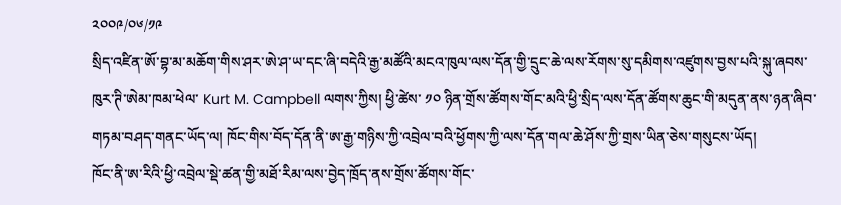༢༠༠༩/༠༦/༡༩
སྲིད་འཛིན་ཨོ་བྷ་མ་མཆོག་གིས་ཤར་ཨེ་ཤ་ཡ་དང་ཞི་བདེའི་རྒྱ་མཚོའི་མངའ་ཁུལ་ལས་དོན་གྱི་དྲུང་ཆེ་ལས་རོགས་སུ་དམིགས་འཛུགས་བྱས་པའི་སྐུ་ཞབས་ཁུར་ཊི་ཨེམ་ཁམ་ཕེལ་ Kurt M. Campbell ལགས་ཀྱིས། ཕྱི་ཚེས་ ༡༠ ཉིན་གྲོས་ཚོགས་གོང་མའི་ཕྱི་སྲིད་ལས་དོན་ཚོགས་ཆུང་གི་མདུན་ནས་ཉན་ཞིབ་གཏམ་བཤད་གནང་ཡོད་ལ། ཁོང་གིས་བོད་དོན་ནི་ཨ་རྒྱ་གཉིས་ཀྱི་འབྲེལ་བའི་ཕྱོགས་ཀྱི་ལས་དོན་གལ་ཆེ་ཤོས་ཀྱི་གྲས་ཡིན་ཅེས་གསུངས་ཡོད།
ཁོང་ནི་ཨ་རིའི་ཕྱི་འབྲེལ་སྡེ་ཚན་གྱི་མཐོ་རིམ་ལས་བྱེད་ཁྲོད་ནས་གྲོས་ཚོགས་གོང་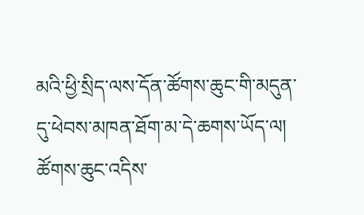མའི་ཕྱི་སྲིད་ལས་དོན་ཚོགས་ཆུང་གི་མདུན་དུ་ཕེབས་མཁན་ཐོག་མ་དེ་ཆགས་ཡོད་ལ། ཚོགས་ཆུང་འདིས་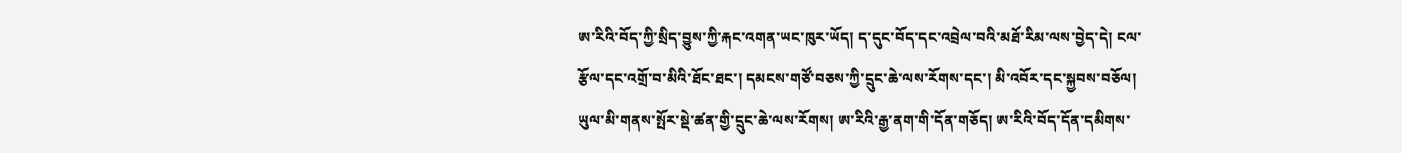ཨ་རིའི་བོད་ཀྱི་སྲིད་བྱུས་ཀྱི་རྐང་འགན་ཡང་ཁུར་ཡོད། ད་དུང་བོད་དང་འབྲེལ་བའི་མཐོ་རིམ་ལས་བྱེད་དེ། ངལ་རྩོལ་དང་འགྲོ་བ་མིའི་ཐོང་ཐང་། དམངས་གཙོ་བཅས་ཀྱི་དྲུང་ཆེ་ལས་རོགས་དང་། མི་འབོར་དང་སྐྱབས་བཅོལ། ཡུལ་མི་གནས་སྤོར་སྡེ་ཚན་གྱི་དྲུང་ཆེ་ལས་རོགས། ཨ་རིའི་རྒྱ་ནག་གི་དོན་གཅོད། ཨ་རིའི་བོད་དོན་དམིགས་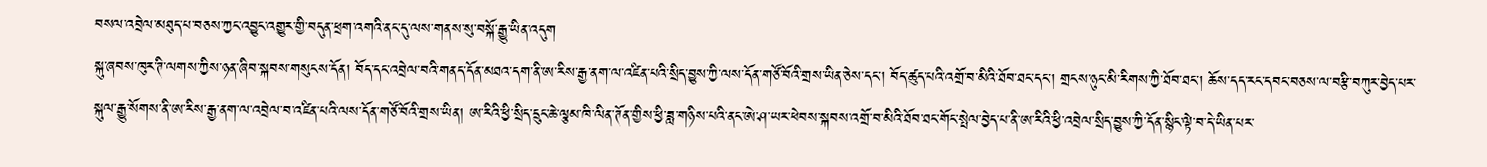བསལ་འབྲེལ་མཐུད་པ་བཅས་ཀྱང་འབྱུང་འགྱུར་གྱི་བདུན་ཕྲག་འགའི་ནང་དུ་ལས་གནས་སུ་བསྐོ་རྒྱུ་ཡིན་འདུག
སྐུ་ཞབས་ཁུར་ཊི་ལགས་ཀྱིས་ཉན་ཞིབ་སྐབས་གསུངས་དོན། བོད་དང་འབྲེལ་བའི་གནད་དོན་མཐའ་དག་ནི་ཨ་རིས་རྒྱ་ནག་ལ་འཛིན་པའི་སྲིད་བྱུས་ཀྱི་ལས་དོན་གཙོ་བོའི་གྲས་ཡིན་ཅེས་དང་། བོད་ཚུད་པའི་འགྲོ་བ་མིའི་ཐོབ་ཐང་དང་། གྲངས་ཉུང་མི་རིགས་ཀྱི་ཐོབ་ཐང་། ཆོས་དད་རང་དབང་བཅས་ལ་བརྩི་བཀུར་བྱེད་པར་སྐུལ་རྒྱུ་སོགས་ནི་ཨ་རིས་རྒྱ་ནག་ལ་འབྲེལ་བ་འཛིན་པའི་ལས་དོན་གཙོ་བོའི་གྲས་ཡིན། ཨ་རིའི་ཕྱི་སྲིད་དྲུང་ཆེ་ལྕམ་ཁི་ལིན་ཊོན་གྱིས་ཕྱི་ཟླ་གཉིས་པའི་ནང་ཨེ་ཤ་ཡར་ཕེབས་སྐབས་འགྲོ་བ་མིའི་ཐོབ་ཐང་གོང་སྤེལ་བྱེད་པ་ནི་ཨ་རིའི་ཕྱི་འབྲེལ་སྲིད་བྱུས་ཀྱི་དོན་སྙིང་ལྟེ་བ་དེ་ཡིན་པར་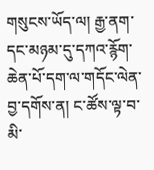གསུངས་ཡོད་ལ། རྒྱ་ནག་དང་མཉམ་དུ་དཀའ་རྙོག་ཆེན་པོ་དག་ལ་གདོང་ལེན་བྱ་དགོས་ན། ང་ཚོས་ལྟ་བ་མི་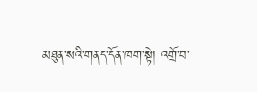མཐུན་སའི་གནད་དོན་ཁག་སྟེ། འགྲོ་བ་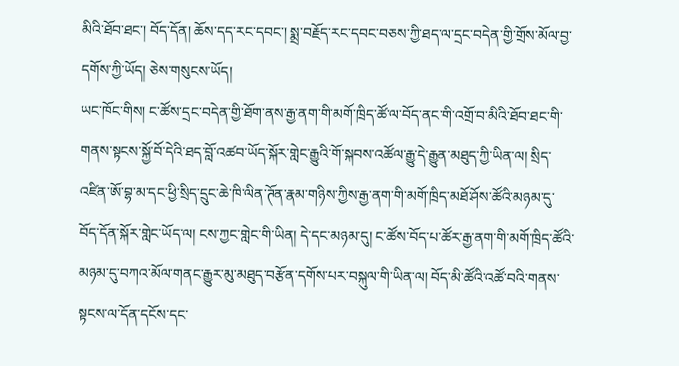མིའི་ཐོབ་ཐང་། བོད་དོན། ཆོས་དད་རང་དབང་། སྨྲ་བརྗོད་རང་དབང་བཅས་ཀྱི་ཐད་ལ་དྲང་བདེན་གྱི་གྲོས་མོལ་བྱ་དགོས་ཀྱི་ཡོད། ཅེས་གསུངས་ཡོད།
ཡང་ཁོང་གིས། ང་ཚོས་དྲང་བདེན་གྱི་ཐོག་ནས་རྒྱ་ནག་གི་མགོ་ཁྲིད་ཚོ་ལ་བོད་ནང་གི་འགྲོ་བ་མིའི་ཐོབ་ཐང་གི་གནས་སྟངས་སྐྱོ་བོ་དེའི་ཐད་བློ་འཚབ་ཡོད་སྐོར་གླེང་རྒྱུའི་གོ་སྐབས་འཚོལ་རྒྱུ་དེ་རྒྱུན་མཐུད་ཀྱི་ཡིན་ལ། སྲིད་འཛིན་ཨོ་བྷ་མ་དང་ཕྱི་སྲིད་དྲུང་ཆེ་ཁི་ལིན་ཊོན་རྣམ་གཉིས་ཀྱིས་རྒྱ་ནག་གི་མགོ་ཁྲིད་མཐོ་ཤོས་ཚོའི་མཉམ་དུ་བོད་དོན་སྐོར་གླེང་ཡོད་ལ། ངས་ཀྱང་གླེང་གི་ཡིན། དེ་དང་མཉམ་དུ། ང་ཚོས་བོད་པ་ཚོར་རྒྱ་ནག་གི་མགོ་ཁྲིད་ཚོའི་མཉམ་དུ་བཀའ་མོལ་གནང་རྒྱུར་མུ་མཐུད་བརྩོན་དགོས་པར་བསྐུལ་གི་ཡིན་ལ། བོད་མི་ཚོའི་འཚོ་བའི་གནས་སྟངས་ལ་དོན་དངོས་དང་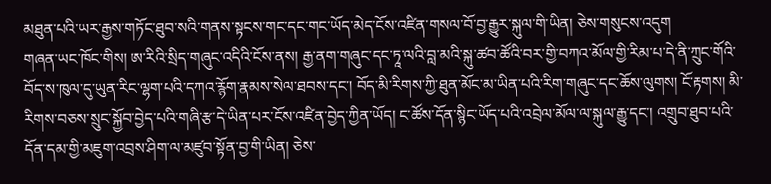མཐུན་པའི་ཡར་རྒྱས་གཏོང་ཐུབ་སའི་གནས་སྟངས་གང་དང་གང་ཡོད་མེད་ངོས་འཛིན་གསལ་བོ་བྱ་རྒྱུར་སྐུལ་གི་ཡིན། ཅེས་གསུངས་འདུག
གཞན་ཡང་ཁོང་གིས། ཨ་རིའི་སྲིད་གཞུང་འདིའི་ངོས་ནས། རྒྱ་ནག་གཞུང་དང་ཏཱ་ལའི་བླ་མའི་སྐུ་ཚབ་ཚོའི་བར་གྱི་བཀའ་མོལ་གྱི་རིམ་པ་དེ་ནི་ཀྲུང་གོའི་བོད་ས་ཁུལ་དུ་ཡུན་རིང་ལྷག་པའི་དཀའ་རྙོག་རྣམས་སེལ་ཐབས་དང་། བོད་མི་རིགས་ཀྱི་ཐུན་མོང་མ་ཡིན་པའི་རིག་གཞུང་དང་ཆོས་ལུགས། ངོ་རྟགས། མི་རིགས་བཅས་སྲུང་སྐྱོབ་བྱེད་པའི་གཞི་རྩ་དེ་ཡིན་པར་ངོས་འཛིན་བྱེད་ཀྱིན་ཡོད། ང་ཚོས་དོན་སྙིང་ཡོད་པའི་འབྲེལ་མོལ་ལ་སྐུལ་རྒྱུ་དང་། འགྲུབ་ཐུབ་པའི་དོན་དམ་གྱི་མཇུག་འབྲས་ཤིག་ལ་མཛུབ་སྟོན་བྱ་གི་ཡིན། ཅེས་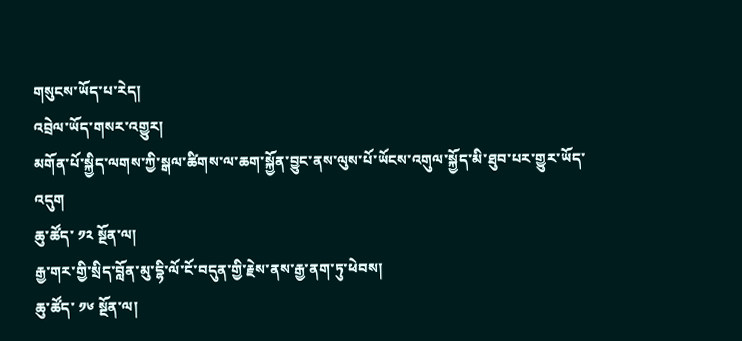གསུངས་ཡོད་པ་རེད།
འབྲེལ་ཡོད་གསར་འགྱུར།
མགོན་པོ་སྐྱིད་ལགས་ཀྱི་སྒལ་ཚིགས་ལ་ཆག་སྐྱོན་བྱུང་ནས་ལུས་པོ་ཡོངས་འགུལ་སྐྱོད་མི་ཐུབ་པར་གྱུར་ཡོད་འདུག
ཆུ་ཚོད་ ༡༢ སྔོན་ལ།
རྒྱ་གར་གྱི་སྲིད་བློན་མུ་དྷི་ལོ་ངོ་བདུན་གྱི་རྗེས་ནས་རྒྱ་ནག་ཏུ་ཕེབས།
ཆུ་ཚོད་ ༡༦ སྔོན་ལ།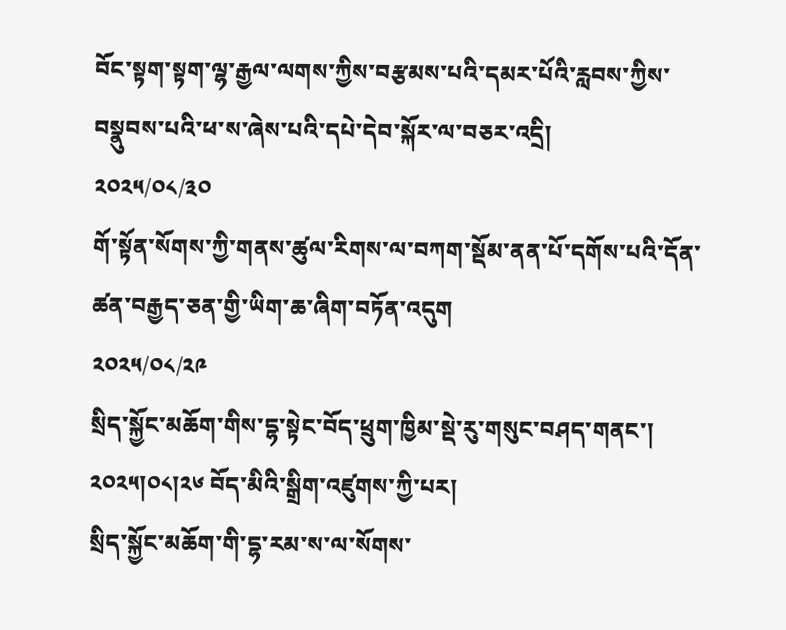བོང་སྟག་སྟག་ལྷ་རྒྱལ་ལགས་ཀྱིས་བརྩམས་པའི་དམར་པོའི་རླབས་ཀྱིས་བསྣུབས་པའི་ཕ་ས་ཞེས་པའི་དཔེ་དེབ་སྐོར་ལ་བཅར་འདྲི།
༢༠༢༥/༠༨/༣༠
གོ་སྟོན་སོགས་ཀྱི་གནས་ཚུལ་རིགས་ལ་བཀག་སྡོམ་ནན་པོ་དགོས་པའི་དོན་ཚན་བརྒྱད་ཅན་གྱི་ཡིག་ཆ་ཞིག་བཏོན་འདུག
༢༠༢༥/༠༨/༢༩
སྲིད་སྐྱོང་མཆོག་གིས་དྷ་སྟེང་བོད་ཕྲུག་ཁྱིམ་སྡེ་རུ་གསུང་བཤད་གནང་། ༢༠༢༥།༠༨།༢༦ བོད་མིའི་སྒྲིག་འཛུགས་ཀྱི་པར།
སྲིད་སྐྱོང་མཆོག་གི་དྷ་རམ་ས་ལ་སོགས་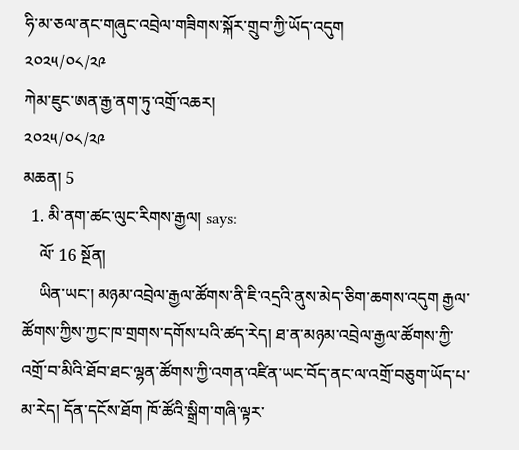ཧི་མ་ཅལ་ནང་གཞུང་འབྲེལ་གཟིགས་སྐོར་གྲུབ་ཀྱི་ཡོད་འདུག
༢༠༢༥/༠༨/༢༩
ཀེམ་ཇུང་ཨན་རྒྱ་ནག་ཏུ་འགྲོ་འཆར།
༢༠༢༥/༠༨/༢༩
མཆན། 5
  1. མི་ནག་ཚང་ལུང་རིགས་རྒྱལ། says:
    ལོ་ 16 སྔོན།
    ཡིན་ཡང་། མཉམ་འབྲེལ་རྒྱལ་ཚོགས་ནི་ཇི་འདྲའི་ནུས་མེད་ཅིག་ཆགས་འདུག རྒྱལ་ཚོགས་ཀྱིས་ཀྱང་ཁ་གྲགས་དགོས་པའི་ཚད་རེད། ཐ་ན་མཉམ་འབྲེལ་རྒྱལ་ཚོགས་ཀྱི་འགྲོ་བ་མིའི་ཐོབ་ཐང་ལྷན་ཚོགས་ཀྱི་འགན་འཛིན་ཡང་བོད་ནང་ལ་འགྲོ་བཅུག་ཡོད་པ་མ་རེད། དོན་དངོས་ཐོག ཁོ་ཚོའི་སྒྲིག་གཞི་ལྟར་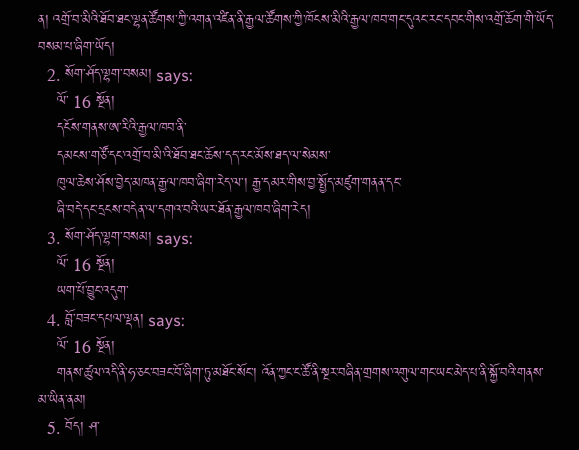ན། འགྲོ་བ་མིའི་ཐོབ་ཐང་ལྷན་ཚོགས་ཀྱི་འགན་འཛིན་ནི་རྒྱལ་ཚོགས་ཀྱི་ཁོངས་མིའི་རྒྱལ་ཁབ་གང་དུའང་རང་དབང་གིས་འགྲོ་ཆོག་གི་ཡོད་བསམ་པ་ཞིག་ཡོད།
  2. སོག་ཤོད་ལྷག་བསམ། says:
    ལོ་ 16 སྔོན།
    དངོས་གནས་ཨ་རིའི་རྒྱལ་ཁབ་ནི་
    དམངས་གཙོ་དང་འགྲོ་བ་མི་འི་ཐོབ་ཐང་ཆོས་དད་རང་མོས་ཐད་ལ་སེམས་
    ཁུལ་ཆེས་ཤོས་བྱེད་མཁན་རྒྱལ་ཁབ་ཞིག་རེད་ལ་། རྒྱ་དམར་གིས་བྱ་སྤྱོད་མཛུག་གནན་དང་
    ཞི་བདེ་དང་དྲངས་བདེན་ལ་དགའ་བའི་ཡར་ཐོན་རྒྱལ་ཁབ་ཞིག་རེད།
  3. སོག་ཤོད་ལྷག་བསམ། says:
    ལོ་ 16 སྔོན།
    ཡག་པོ་བྱུང་འདུག་
  4. བློ་བཟང་དཔལ་ལྡན། says:
    ལོ་ 16 སྔོན།
    གནས་ཚུལ་འདི་ནི་ཧ་ཅང་བཟང་བོ་ཞིག་ཏུ་མཐོང་སོང་། འོན་ཀྱང་ང་ཚོ་ནི་སྔར་བཞིན་གྲགས་འགུལ་གང་ཡང་མེད་པ་ནི་སྐྱོ་བའི་གནས་མ་ཡིན་ནམ།
  5. བོད། ཤ་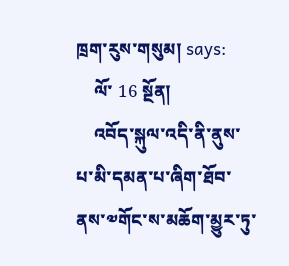ཁྲག་རུས་གསུམ། says:
    ལོ་ 16 སྔོན།
    འབོད་སྐུལ་འདི་ནི་ནུས་པ་མི་དམན་པ་ཞིག་ཐོབ་ནས་༧གོང་ས་མཆོག་མྱུར་ཏུ་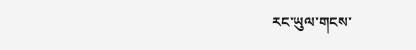རང་ཡུལ་གངས་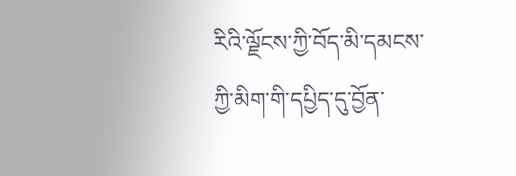རིའི་ལྗོངས་ཀྱི་བོད་མི་དམངས་ཀྱི་མིག་གི་དཔྱིད་དུ་བྱོན་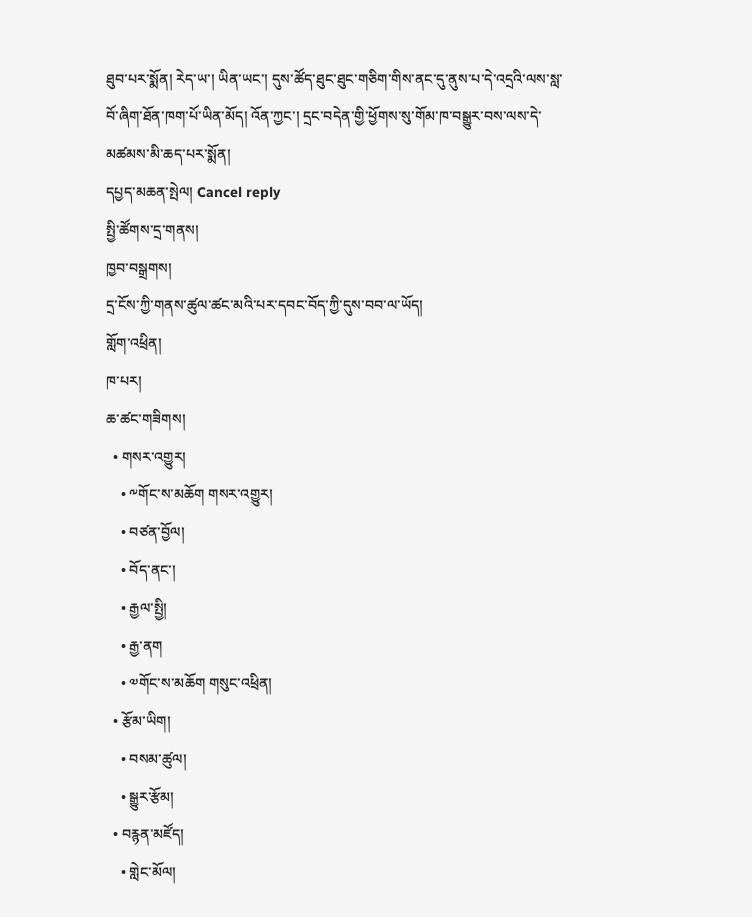ཐུབ་པར་སྨོན། རེད་ཡ་། ཡིན་ཡང་། དུས་ཚོད་ཐུང་ཐུང་གཅིག་གིས་ནང་དུ་ནུས་པ་དེ་འདྲའི་ལས་སླ་བོ་ཞིག་ཐོན་ཁག་པོ་ཡིན་མོད། འོན་ཀྱང་། དྲང་བདེན་གྱི་ཕྱོགས་སུ་གོམ་ཁ་བསྒྱུར་བས་ལས་དེ་མཚམས་མི་ཆད་པར་སྨོན།
དཔྱད་མཆན་སྤེལ། Cancel reply
སྤྱི་ཚོགས་དྲ་གནས།
ཁྱབ་བསྒྲགས།
དྲ་ངོས་ཀྱི་གནས་ཚུལ་ཚང་མའི་པར་དབང་བོད་ཀྱི་དུས་བབ་ལ་ཡོད།
གློག་འཕྲིན།
ཁ་པར།
ཆ་ཚང་གཟིགས།
  • གསར་འགྱུར།
    • ༸གོང་ས་མཆོག གསར་འགྱུར།
    • བཙན་བྱོལ།
    • བོད་ནང་།
    • རྒྱལ་སྤྱི།
    • རྒྱ་ནག
    • ༧གོང་ས་མཆོག གསུང་འཕྲིན།
  • རྩོམ་ཡིག།
    • བསམ་ཚུལ།
    • སྒྱུར་རྩོམ།
  • བརྙན་མཛོད།
    • གླེང་མོལ།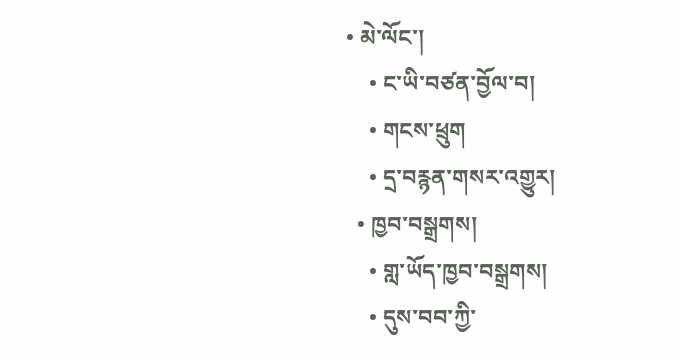• མེ་ལོང་།
    • ང་ཡི་བཙན་བྱོལ་བ།
    • གངས་ཕྲུག
    • དྲ་བརྙན་གསར་འགྱུར།
  • ཁྱབ་བསྒྲགས།
    • གླ་ཡོད་ཁྱབ་བསྒྲགས།
    • དུས་བབ་ཀྱི་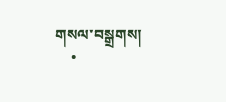གསལ་བསྒྲགས།
    •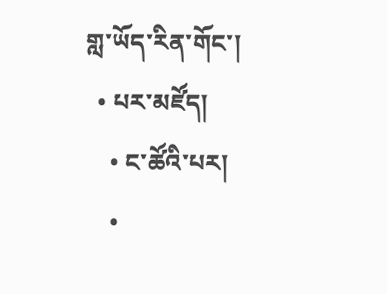གླ་ཡོད་རིན་གོང་།
  • པར་མཛོད།
    • ང་ཚོའི་པར།
    •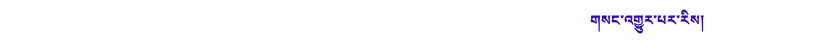གསང་འགྱུར་པར་རིས།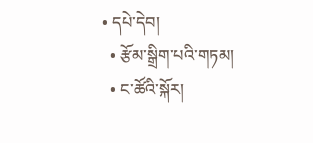• དཔེ་དེབ།
  • རྩོམ་སྒྲིག་པའི་གཏམ།
  • ང་ཚོའི་སྐོར།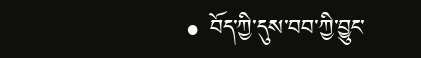• བོད་ཀྱི་དུས་བབ་ཀྱི་བྱུང་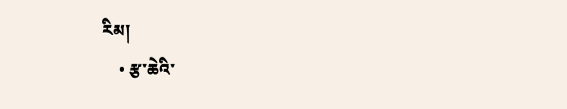རིམ།
    • རྩ་ཆེའི་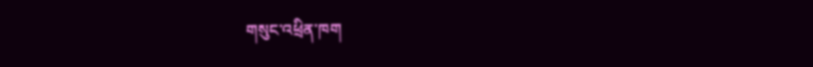གསུང་འཕྲིན་ཁག